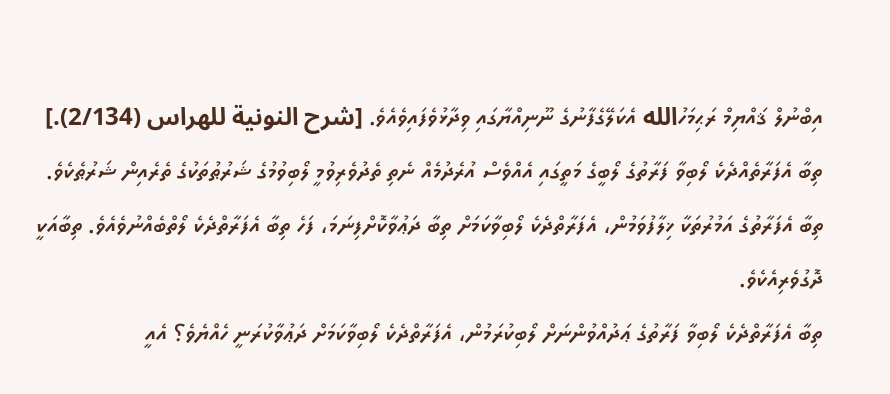އިބްނުލް ޤައްޔިމް ރަޙިމަހުالله އެކަލޭގެފާނުގެ ނޫނިއްޔާގައި ވިދާޅުވެފައިވެއެވެ. [شرح النونية للهراس (2/134).]
ތިބާ އެފަރާތެއްދެކެ ލޯބިވާ ފަރާތުގެ ލޯބީގެ މަތީގައި އެއްވެސް އުރެދުމެއް ނެތި ތެދުވެރިވުމީ ލޯބިވުމުގެ ޝަރުޠުތަކުގެ ތެރެއިން ޝަރުޠެކެވެ.
ތިބާ އެފަރާތުގެ އަމުރުތަކާ ޚިލާފުވަމުން، އެފަރާތްދެކެ ލޯބިވާކަމަށް ތިބާ ދަޢުވާކޮށްފިނަމަ، ފަހެ ތިބާ އެފަރާތްދެކެ ލޯތްބެއްނުވެއެވެ. ތިބާއަކީ ދޮގުވެރިއެކެވެ.
ތިބާ އެފަރާތްދެކެ ލޯބިވާ ފަރާތުގެ ޢަދުއްވުންނަށް ލޯބިކުރަމުން، އެފަރާތްދެކެ ލޯބިވާކަމަށް ދަޢުވާކުރަނީ ހެއްޔެވެ؟ އެއީ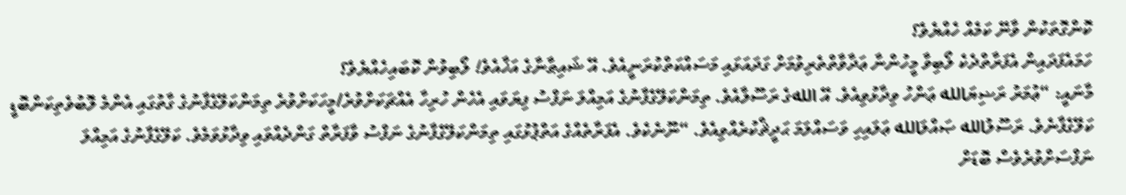ކޮންގޮތަކުން ވާނޭ ކަމެއް ހެއްޔެވެ؟
ހަމައެފަދައިން އެފަރާތްދެކެ ލޯބިވާ މީހުންނާ ޢަދާވާތްތެރިވުމަށް ގަދައަޅައި މަސައްކަތްކުރަނީއެވެ. އޭ ޝައިޠާނާގެ އަޚާއެވެ! ލޯބިވުން ކޮބައިހެއްޔެވެ؟
މާނައީ: “ޢުމަރު ރަޟިޔަالله ޢަންހު ވިދާޅުވިއެވެ. އޭ اللهގެ ރަސޫލާއެވެ. ތިމަންކަލޭގެފާނުގެ އަމިއްލަ ނަފްސު ފިޔަވައި އެހެން ހުރިހާ އެއްޗަކަށްވުރެ/މީހަކަށްވުރެ ތިމަންކަލޭގެފާނުގެ ގާތުގައި އެންމެ ލޮބުވެތިކަންބޮޑީ ކަލޭގެފާނެވެ. ރަސޫލުالله ޞައްލަالله ޢަލައިހި ވަސައްލަމަ ޙަދީޘްކުރެއްވިއެވެ. “ނޫނެކެވެ. އެފަރާތެއްގެ އަތްޕުޅުގައި ތިމަންކަލޭގެފާނުގެ ނަފްސު ވާފަރާތް ގަންދެއްވައި ވިދާޅުވަމެވެ. ކަލޭގެފާނުގެ އަމިއްލަ ނަފްސަށްވުރެވެސް ބޮޑަށް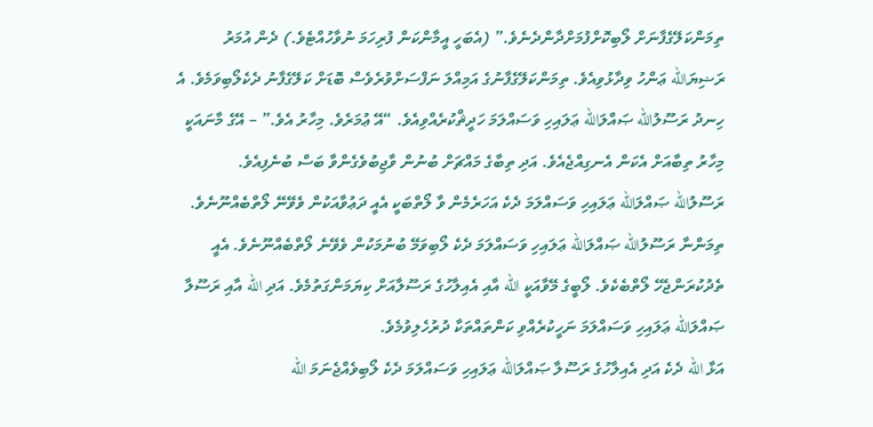ތިމަންކަލޭގެފާނަށް ލޯބިކޮށްފުމަށްދާންދެނެވެ.” (އެބަހީ އީމާންކަން ފުރިހަމަ ނުވާހުއްޓެވެ.) ދެން އުމަރު ރަޟިޔަالله ޢަންހު ވިދާޅުވިއެވެ. ތިމަންކަލޭގެފާނުގެ އަމިއްލަ ނަފްސަށްވުރެވެސް ބޮޑަށް ކަލޭގެފާނު ދެކެލޯބިވަމެވެ. އެ ހިނދު ރަސޫލުالله ޞައްލަالله ޢަލައިހި ވަސައްލަމަ ހަދީޘްކުރެއްވިއެވެ. “އޭ ޢުމަރެވެ. މިހާރު އެވެ.” – އޭގެ މާނައަކީ މިހާރު ތިބާއަށް އެކަން އެނގިއްޖެއެވެ. އަދި ތިބާގެ މައްޗަށް ބުނުން ވާޖިބުވެގެންވާ ބަސް ބުނެފިއެވެ.
ރަސޫލުالله ޞައްލަالله ޢަލައިހި ވަސައްލަމަ ދެކެ އަހަރެމެން ވާ ލޯތްބަކީ އެއީ ދަޢުވާއަކުން ވެވޭނޭ ލޯތްބެއްނޫނެވެ. ތިމަންނާ ރަސޫލުالله ޞައްލަالله ޢަލައިހި ވަސައްލަމަ ދެކެ ލޯބިވަމޭ ބުނުމަކުން ވެވޭނެ ލޯތްބެއްނޫނެވެ. އެއީ ތެދުކުރަންޖެހޭ ލޯތްބެކެވެ. ލޯބީގެ މޭވާއަކީ الله އާއި އެއިލާހުގެ ރަސޫލާއަށް ކިޔަމަންގަތުމެވެ. އަދި الله އާއި ރަސޫލާ ޞައްލަالله ޢަލައިހި ވަސައްލަމަ ނަހީކުރެއްވި ކަންތައްތަކާ ދުރުހެލިވުމެވެ.
އަޅާ الله ދެކެ އަދި އެއިލާހުގެ ރަސޫލާ ޞައްލަالله ޢަލައިހި ވަސައްލަމަ ދެކެ ލޯބިވެއްޖެނަމަ الله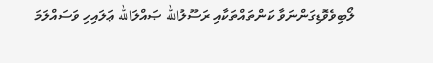ލޯބިވެވޮޑިގަންނަވާ ކަންތައްތަކާއި ރަސޫލުالله ޞައްލަالله ޢަލައިހި ވަސައްލަމަ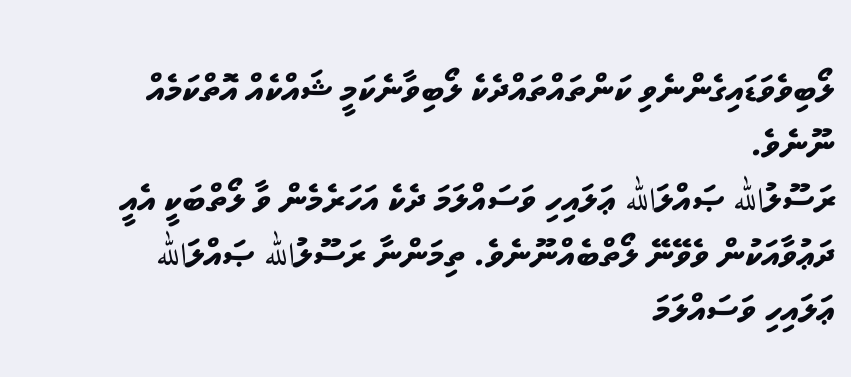ލޯބިވެވަޑައިގެންނެވި ކަންތައްތައްދެކެ ލޯބިވާނެކަމީ ޝައްކެއް އޮތްކަމެއް ނޫނެވެ.
ރަސޫލުالله ޞައްލަالله ޢަލައިހި ވަސައްލަމަ ދެކެ އަހަރެމެން ވާ ލޯތްބަކީ އެއީ ދަޢުވާއަކުން ވެވޭނޭ ލޯތްބެއްނޫނެވެ. ތިމަންނާ ރަސޫލުالله ޞައްލަالله ޢަލައިހި ވަސައްލަމަ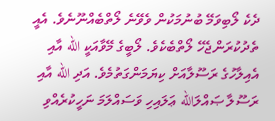ދެކެ ލޯބިވަމޭ ބުނުމަކުން ވެވޭނެ ލޯތްބެއްނޫނެވެ. އެއީ ތެދުކުރަންޖެހޭ ލޯތްބެކެވެ. ލޯބީގެ މޭވާއަކީ الله އާއި އެއިލާހުގެ ރަސޫލާއަށް ކިޔަމަންގަތުމެވެ. އަދި الله އާއި ރަސޫލާ ޞައްލަالله ޢަލައިހި ވަސައްލަމަ ނަހީކުރެއްވި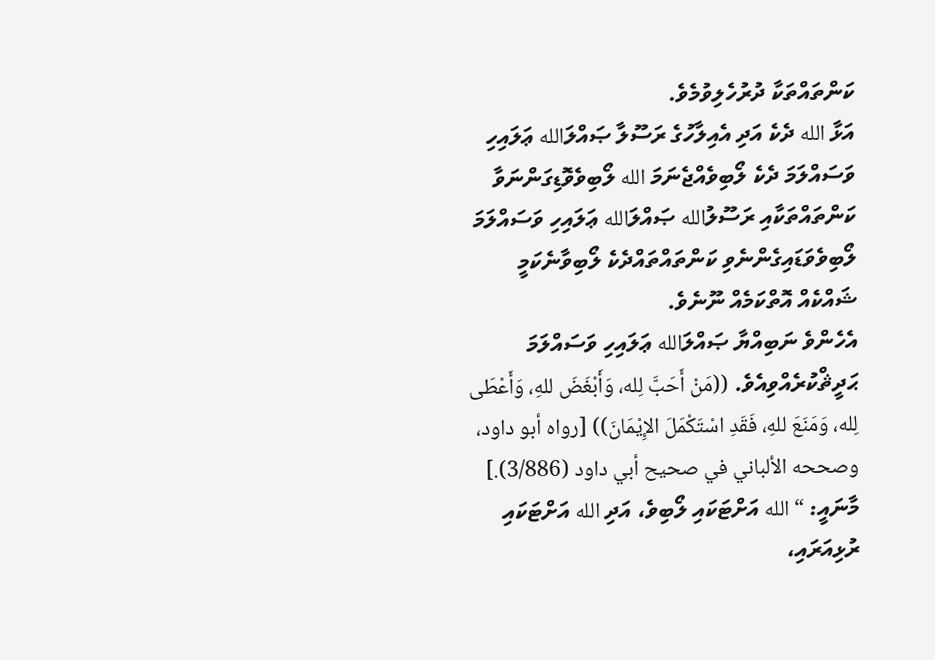ކަންތައްތަކާ ދުރުހެލިވުމެވެ.
އަޅާ الله ދެކެ އަދި އެއިލާހުގެ ރަސޫލާ ޞައްލަالله ޢަލައިހި ވަސައްލަމަ ދެކެ ލޯބިވެއްޖެނަމަ الله ލޯބިވެވޮޑިގަންނަވާ ކަންތައްތަކާއި ރަސޫލުالله ޞައްލަالله ޢަލައިހި ވަސައްލަމަ ލޯބިވެވަޑައިގެންނެވި ކަންތައްތައްދެކެ ލޯބިވާނެކަމީ ޝައްކެއް އޮތްކަމެއް ނޫނެވެ.
އެހެންވެ ނަބިއްޔާ ޞައްލަالله ޢަލައިހި ވަސައްލަމަ ޙަދީޘްކުރެއްވިއެވެ. ((مَنْ أَحَبَّ لِله، وَأَبْغَضَ للهِ، وَأَعْطَى لِله، وَمَنَعَ للهِ، فَقَدِ اسْتَكْمَلَ الإِيْمَانَ)) [رواه أبو داود، وصححه الألباني في صحيح أبي داود (3/886).] މާނައީ: “الله އަށްޓަކައި ލޯބިވެ، އަދި الله އަށްޓަކައި ރުޅިއަރައި،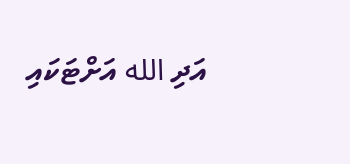އަދި الله އަށްޓަކައި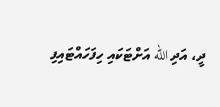ދީ، އަދި الله އަށްޓަކައި ހިފަހައްޓައިފި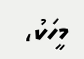މީހަކު،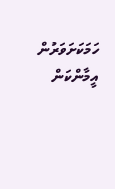ހަމަކަށަވަރުން އީމާންކަން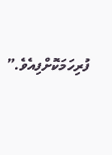ފުރިހަމަކޮށްފިއެވެ.”